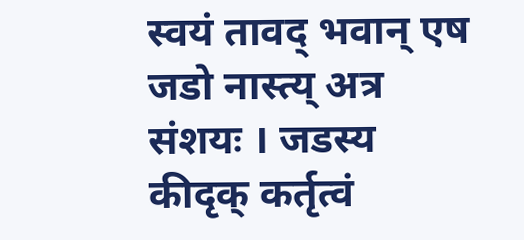स्वयं तावद् भवान् एष जडो नास्त्य् अत्र संशयः । जडस्य कीदृक् कर्तृत्वं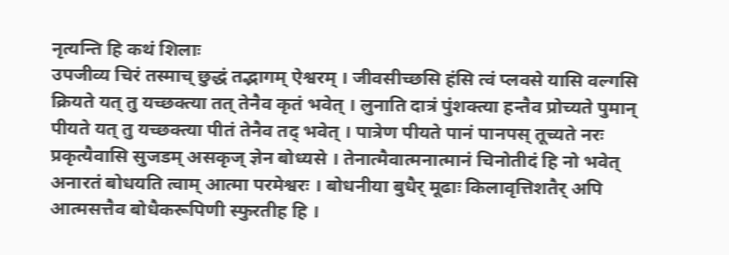नृत्यन्ति हि कथं शिलाः
उपजीव्य चिरं तस्माच् छुद्धं तद्भागम् ऐश्वरम् । जीवसीच्छसि हंसि त्वं प्लवसे यासि वल्गसि
क्रियते यत् तु यच्छक्त्या तत् तेनैव कृतं भवेत् । लुनाति दात्रं पुंशक्त्या हन्तैव प्रोच्यते पुमान्
पीयते यत् तु यच्छक्त्या पीतं तेनैव तद् भवेत् । पात्रेण पीयते पानं पानपस् तूच्यते नरः
प्रकृत्यैवासि सुजडम् असकृज् ज्ञेन बोध्यसे । तेनात्मैवात्मनात्मानं चिनोतीदं हि नो भवेत्
अनारतं बोधयति त्वाम् आत्मा परमेश्वरः । बोधनीया बुधैर् मूढाः किलावृत्तिशतैर् अपि
आत्मसत्तैव बोधैकरूपिणी स्फुरतीह हि ।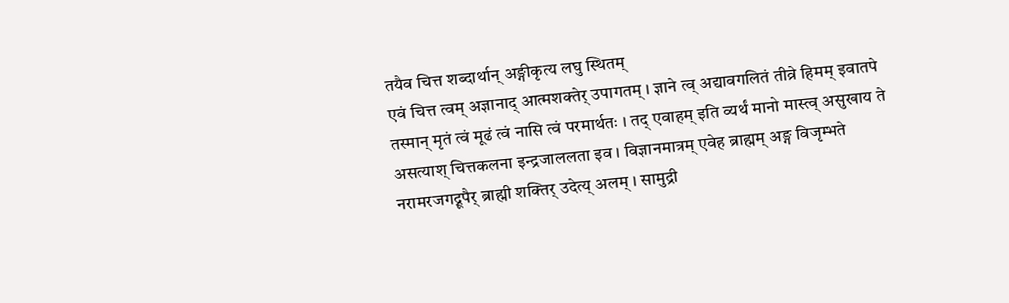तयैव चित्त शब्दार्थान् अङ्गीकृत्य लघु स्थितम्
एवं चित्त त्वम् अज्ञानाद् आत्मशक्तेर् उपागतम् । ज्ञाने त्व् अद्यावगलितं तीव्रे हिमम् इवातपे
तस्मान् मृतं त्वं मूढं त्वं नासि त्वं परमार्थतः । तद् एवाहम् इति व्यर्थं मानो मास्त्व् असुखाय ते
असत्याश् चित्तकलना इन्द्रजाललता इव । विज्ञानमात्रम् एवेह ब्राह्मम् अङ्ग विजृम्भते
नरामरजगद्रूपैर् ब्राह्मी शक्तिर् उदेत्य् अलम् । सामुद्री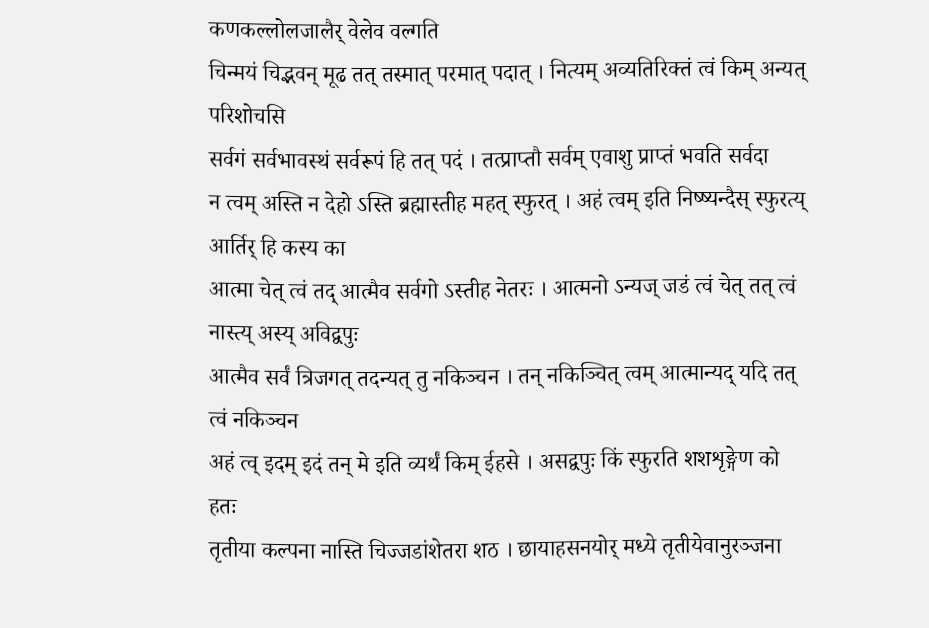कणकल्लोलजालैर् वेलेव वल्गति
चिन्मयं चिद्भवन् मूढ तत् तस्मात् परमात् पदात् । नित्यम् अव्यतिरिक्तं त्वं किम् अन्यत् परिशोचसि
सर्वगं सर्वभावस्थं सर्वरूपं हि तत् पदं । तत्प्राप्तौ सर्वम् एवाशु प्राप्तं भवति सर्वदा
न त्वम् अस्ति न देहो ऽस्ति ब्रह्मास्तीह महत् स्फुरत् । अहं त्वम् इति निष्ष्यन्दैस् स्फुरत्य् आर्तिर् हि कस्य का
आत्मा चेत् त्वं तद् आत्मैव सर्वगो ऽस्तीह नेतरः । आत्मनो ऽन्यज् जडं त्वं चेत् तत् त्वं नास्त्य् अस्य् अविद्वपुः
आत्मैव सर्वं त्रिजगत् तदन्यत् तु नकिञ्चन । तन् नकिञ्चित् त्वम् आत्मान्यद् यदि तत् त्वं नकिञ्चन
अहं त्व् इदम् इदं तन् मे इति व्यर्थं किम् ईहसे । असद्वपुः किं स्फुरति शशशृङ्गेण को हतः
तृतीया कल्पना नास्ति चिज्जडांशेतरा शठ । छायाहसनयोर् मध्ये तृतीयेवानुरञ्जना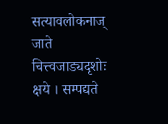सत्यावलोकनाज् जाते चित्त्वजाड्यदृशोः क्षये । सम्पद्यते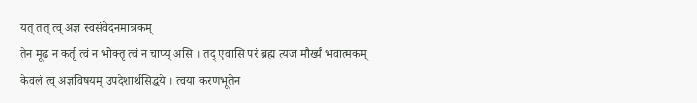यत् तत् त्व् अज्ञ स्वसंवेदनमात्रकम्
तेन मूढ न कर्तृ त्वं न भोक्तृ त्वं न चाप्य् असि । तद् एवासि परं ब्रह्म त्यज मौर्ख्यं भवात्मकम्
केवलं त्व् अज्ञविषयम् उपदेशार्थसिद्धये । त्वया करणभूतेन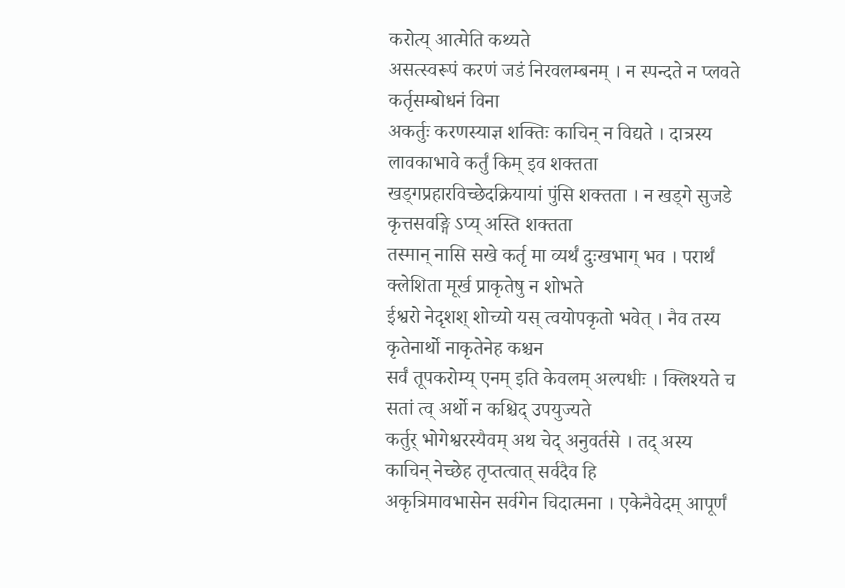करोत्य् आत्मेति कथ्यते
असत्स्वरूपं करणं जडं निरवलम्बनम् । न स्पन्दते न प्लवते कर्तृसम्बोधनं विना
अकर्तुः करणस्याज्ञ शक्तिः काचिन् न विद्यते । दात्रस्य लावकाभावे कर्तुं किम् इव शक्तता
खड्गप्रहारविच्छेदक्रियायां पुंसि शक्तता । न खड्गे सुजडे कृत्तसर्वाङ्गे ऽप्य् अस्ति शक्तता
तस्मान् नासि सखे कर्तृ मा व्यर्थं दुःखभाग् भव । परार्थं क्लेशिता मूर्ख प्राकृतेषु न शोभते
ईश्वरो नेदृशश् शोच्यो यस् त्वयोपकृतो भवेत् । नैव तस्य कृतेनार्थो नाकृतेनेह कश्चन
सर्वं तूपकरोम्य् एनम् इति केवलम् अल्पधीः । क्लिश्यते च सतां त्व् अर्थो न कश्चिद् उपयुज्यते
कर्तुर् भोगेश्वरस्यैवम् अथ चेद् अनुवर्तसे । तद् अस्य काचिन् नेच्छेह तृप्तत्वात् सर्वदैव हि
अकृत्रिमावभासेन सर्वगेन चिदात्मना । एकेनैवेदम् आपूर्णं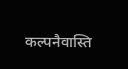कल्पनैवास्ति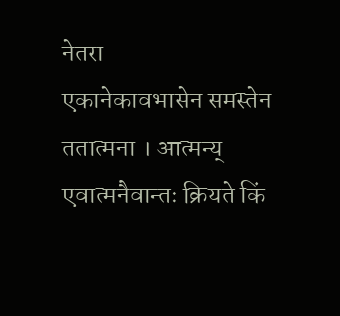नेतरा
एकानेकावभासेन समस्तेन ततात्मना । आत्मन्य् एवात्मनैवान्तः क्रियते किं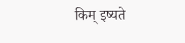किम् इष्यते